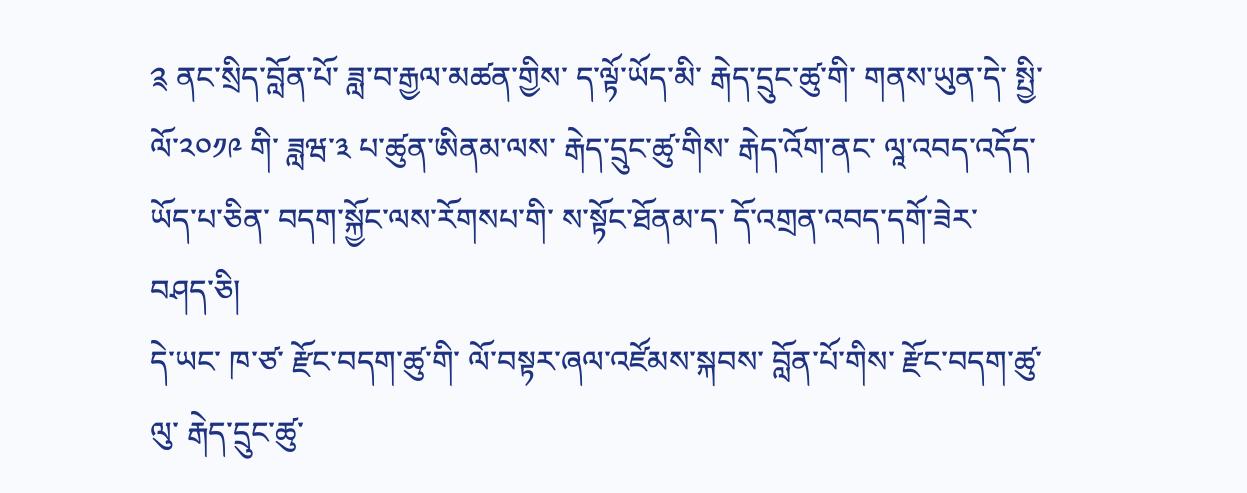༉ ནང་སྲིད་བློན་པོ་ ཟླ་བ་རྒྱལ་མཚན་གྱིས་ ད་ལྟོ་ཡོད་མི་ རྒེད་དྲུང་ཚུ་གི་ གནས་ཡུན་དེ་ སྤྱི་ལོ་༢༠༡༩ གི་ ཟླཝ་༣ པ་ཚུན་ཨིནམ་ལས་ རྒེད་དྲུང་ཚུ་གིས་ རྒེད་འོག་ནང་ ལཱ་འབད་འདོད་ཡོད་པ་ཅིན་ བདག་སྐྱོང་ལས་རོགསཔ་གི་ ས་སྟོང་ཐོནམ་ད་ དོ་འགྲན་འབད་དགོ་ཟེར་ བཤད་ཅི།
དེ་ཡང་ ཁ་ཙ་ རྫོང་བདག་ཚུ་གི་ ལོ་བསྟར་ཞལ་འཛོམས་སྐབས་ བློན་པོ་གིས་ རྫོང་བདག་ཚུ་ལུ་ རྒེད་དྲུང་ཚུ་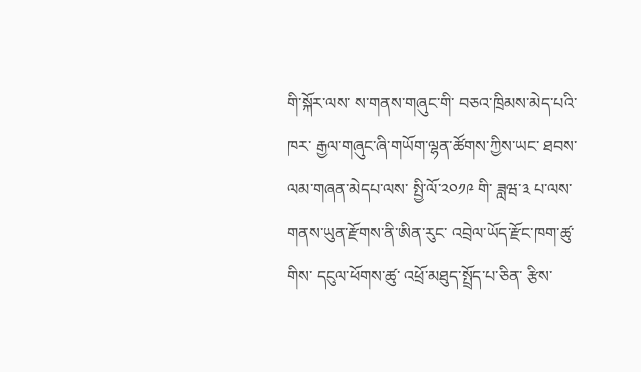གི་སྐོར་ལས་ ས་གནས་གཞུང་གི་ བཅའ་ཁྲིམས་མེད་པའི་ཁར་ རྒྱལ་གཞུང་ཞི་གཡོག་ལྷན་ཚོགས་ཀྱིས་ཡང་ ཐབས་ལམ་གཞན་མེདཔ་ལས་ སྤྱི་ལོ་༢༠༡༩ གི་ ཟླཝ་༣ པ་ལས་ གནས་ཡུན་རྫོགས་ནི་ཨིན་རུང་ འབྲེལ་ཡོད་རྫོང་ཁག་ཚུ་གིས་ དངུལ་ཕོགས་ཚུ་ འཕྲོ་མཐུད་སྤྲོད་པ་ཅིན་ རྩིས་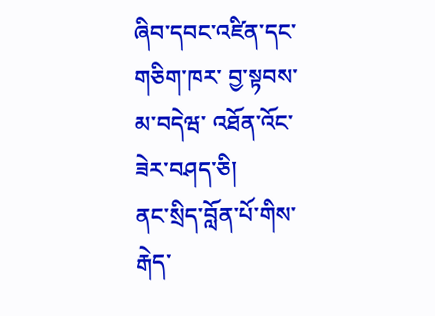ཞིབ་དབང་འཛིན་དང་གཅིག་ཁར་ བྱ་སྟབས་མ་བདེཝ་ འཐོན་འོང་ཟེར་བཤད་ཅི།
ནང་སྲིད་བློན་པོ་གིས་ རྒེད་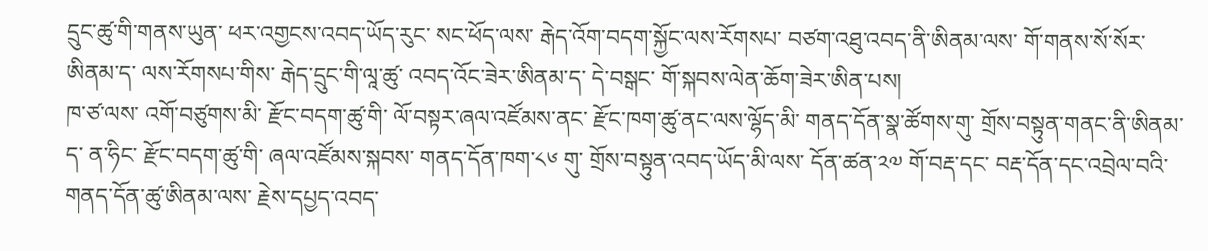དྲུང་ཚུ་གི་གནས་ཡུན་ ཕར་འགྱངས་འབད་ཡོད་རུང་ སང་ཕོད་ལས་ རྒེད་འོག་བདག་སྐྱོང་ལས་རོགསཔ་ བཙག་འཐུ་འབད་ནི་ཨིནམ་ལས་ གོ་གནས་སོ་སོར་ཨིནམ་ད་ ལས་རོགསཔ་གིས་ རྒེད་དྲུང་གི་ལཱ་ཚུ་ འབད་འོང་ཟེར་ཨིནམ་ད་ དེ་བསྒང་ གོ་སྐབས་ལེན་ཆོག་ཟེར་ཨིན་པས།
ཁ་ཙ་ལས་ འགོ་བཙུགས་མི་ རྫོང་བདག་ཚུ་གི་ ལོ་བསྟར་ཞལ་འཛོམས་ནང་ རྫོང་ཁག་ཚུ་ནང་ལས་ལྷོད་མི་ གནད་དོན་སྣ་ཚོགས་གུ་ གྲོས་བསྟུན་གནང་ནི་ཨིནམ་ད་ ན་ཧིང་ རྫོང་བདག་ཚུ་གི་ ཞལ་འཛོམས་སྐབས་ གནད་དོན་ཁག་༨༦ གུ་ གྲོས་བསྟུན་འབད་ཡོད་མི་ལས་ དོན་ཚན་༢༧ གོ་བརྡ་དང་ བརྡ་དོན་དང་འབྲེལ་བའི་ གནད་དོན་ཚུ་ཨིནམ་ལས་ རྗེས་དཔྱད་འབད་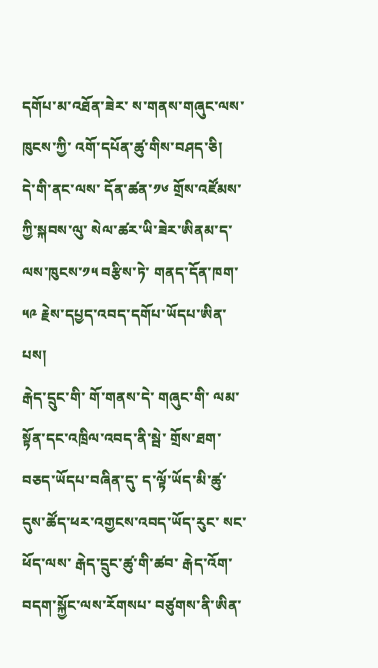དགོཔ་མ་འཐོན་ཟེར་ ས་གནས་གཞུང་ལས་ཁུངས་ཀྱི་ འགོ་དཔོན་ཚུ་གིས་བཤད་ཅི།
དེ་གི་ནང་ལས་ དོན་ཚན་༡༦ གྲོས་འཛོམས་ཀྱི་སྐབས་ལུ་ སེལ་ཚར་ཡི་ཟེར་ཨིནམ་ད་ ལས་ཁུངས་༡༥ བརྩིས་ཏེ་ གནད་དོན་ཁག་༥༩ རྗེས་དཔྱད་འབད་དགོཔ་ཡོདཔ་ཨིན་པས།
རྒེད་དྲུང་གི་ གོ་གནས་དེ་ གཞུང་གི་ ལམ་སྟོན་དང་འཁྲིལ་འབད་ནི་སྦེ་ གྲོས་ཐག་བཅད་ཡོདཔ་བཞིན་དུ་ ད་ལྟོ་ཡོད་མི་ཚུ་ དུས་ཚོད་ཕར་འགྱངས་འབད་ཡོད་རུང་ སང་ཕོད་ལས་ རྒེད་དྲུང་ཚུ་གི་ཚབ་ རྒེད་འོག་བདག་སྐྱོང་ལས་རོགསཔ་ བཙུགས་ནི་ཨིན་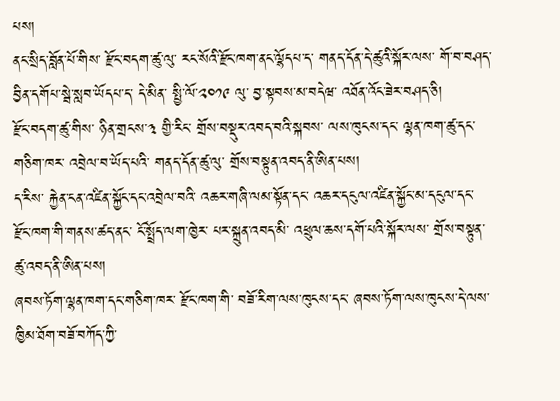པས།
ནང་སྲིད་བློན་པོ་གིས་ རྫོང་བདག་ཚུ་ལུ་ རང་སོའི་རྫོང་ཁག་ནང་ལྷོདཔ་ད་ གནད་དོན་དེ་ཚུའི་སྐོར་ལས་ གོ་བ་བཤད་བྱིན་དགོཔ་སྦེ་སླབ་ཡོདཔ་ད་ དེ་མིན་ སྤྱི་ལོ་༢༠༡༩ ལུ་ བྱ་སྟབས་མ་བདེཝ་ འཐོན་འོང་ཟེར་བཤད་ཅི།
རྫོང་བདག་ཚུ་གིས་ ཉིན་གྲངས་༣ གྱི་རིང་ གྲོས་བསྡུར་འབད་བའི་སྐབས་ ལས་ཁུངས་དང་ ལྷན་ཁག་ཚུ་དང་གཅིག་ཁར་ འབྲེལ་བ་ཡོད་པའི་ གནད་དོན་ཚུ་ལུ་ གྲོས་བསྟུན་འབད་ནི་ཨིན་པས།
ད་རིས་ རྐྱེན་ངན་འཛིན་སྐྱོང་དང་འབྲེལ་བའི་ འཆར་གཞི་ལམ་སྟོན་དང་ འཆར་དངུལ་འཛིན་སྐྱོང་མ་དངུལ་དང་ རྫོང་ཁག་གི་གནས་ཚད་ནང་ ངོ་སྤྲོད་ལག་ཁྱེར་ པར་སྐྲུན་འབད་མི་ འཕྲུལ་ཆས་དགོ་པའི་སྐོར་ལས་ གྲོས་བསྟུན་ཚུ་འབད་ནི་ཨིན་པས།
ཞབས་ཏོག་ལྷན་ཁག་དང་གཅིག་ཁར་ རྫོང་ཁག་གི་ བཟོ་རིག་ལས་ཁུངས་དང་ ཞབས་ཏོག་ལས་ཁུངས་དེ་ལས་ ཁྱིམ་ཐོག་བཟོ་བཀོད་ཀྱི་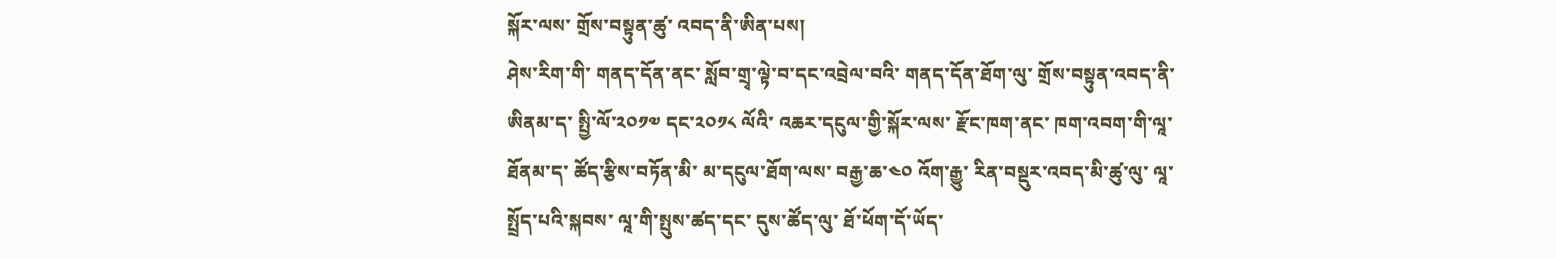སྐོར་ལས་ གྲོས་བསྟུན་ཚུ་ འབད་ནི་ཨིན་པས།
ཤེས་རིག་གི་ གནད་དོན་ནང་ སློབ་གྲྭ་ལྟེ་བ་དང་འབྲེལ་བའི་ གནད་དོན་ཐོག་ལུ་ གྲོས་བསྟུན་འབད་ནི་ཨིནམ་ད་ སྤྱི་ལོ་༢༠༡༧ དང་༢༠༡༨ ལོའི་ འཆར་དངུལ་གྱི་སྐོར་ལས་ རྫོང་ཁག་ནང་ ཁག་འབག་གི་ལཱ་ཐོནམ་ད་ ཚོད་རྩིས་བཏོན་མི་ མ་དངུལ་ཐོག་ལས་ བརྒྱ་ཆ་༤༠ འོག་རྒྱུ་ རིན་བསྡུར་འབད་མི་ཚུ་ལུ་ ལཱ་སྤྲོད་པའི་སྐབས་ ལཱ་གི་སྤུས་ཚད་དང་ དུས་ཚོད་ལུ་ ཐོ་ཕོག་དོ་ཡོད་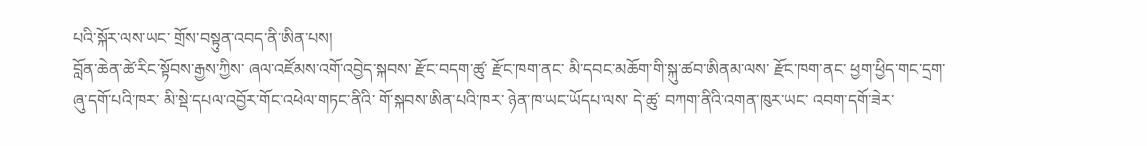པའི་སྐོར་ལས་ཡང་ གྲོས་བསྟུན་འབད་ནི་ཨིན་པས།
བློན་ཆེན་ཚེ་རིང་སྟོབས་རྒྱས་ཀྱིས་ ཞལ་འཛོམས་འགོ་འབྱེད་སྐབས་ རྫོང་བདག་ཚུ་ རྫོང་ཁག་ནང་ མི་དབང་མཆོག་གི་སྐུ་ཚབ་ཨིནམ་ལས་ རྫོང་ཁག་ནང་ ཕྱག་ཕྱིད་གང་དྲག་ཞུ་དགོ་པའི་ཁར་ མི་སྡེ་དཔལ་འབྱོར་གོང་འཕེལ་གཏང་ནིའི་ གོ་སྐབས་ཨིན་པའི་ཁར་ ཉེན་ཁ་ཡང་ཡོདཔ་ལས་ དེ་ཚུ་ བཀག་ནིའི་འགན་ཁུར་ཡང་ འབག་དགོ་ཟེར་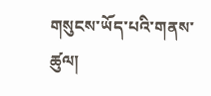གསུངས་ཡོད་པའི་གནས་ཚུལ།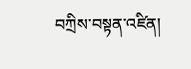བཀྲིས་བསྟན་འཛིན།